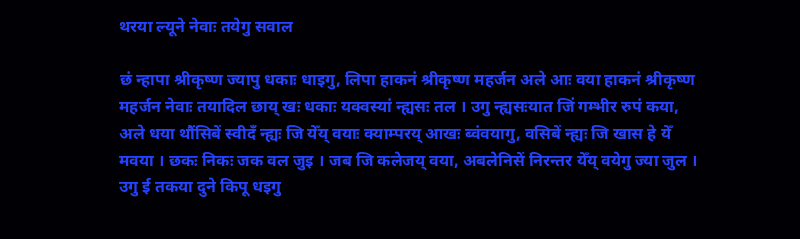थरया ल्यूने नेवाः तयेगु सवाल

छं न्हापा श्रीकृष्ण ज्यापु धकाः धाइगु, लिपा हाकनं श्रीकृष्ण महर्जन अले आः वया हाकनं श्रीकृष्ण महर्जन नेवाः तयादिल छाय् खः धकाः यक्वस्यां न्ह्यसः तल । उगु न्ह्यसःयात जिं गम्भीर रुपं कया, अले धया थौंसिबें स्वीदँ न्ह्यः जि येँय् वयाः क्याम्परय् आखः ब्वंवयागु, वसिबें न्ह्यः जि खास हे येँ मवया । छकः निकः जक वल जुइ । जब जि कलेजय् वया, अबलेनिसें निरन्तर येँय् वयेगु ज्या जुल । उगु ई तकया दुने किपू धइगु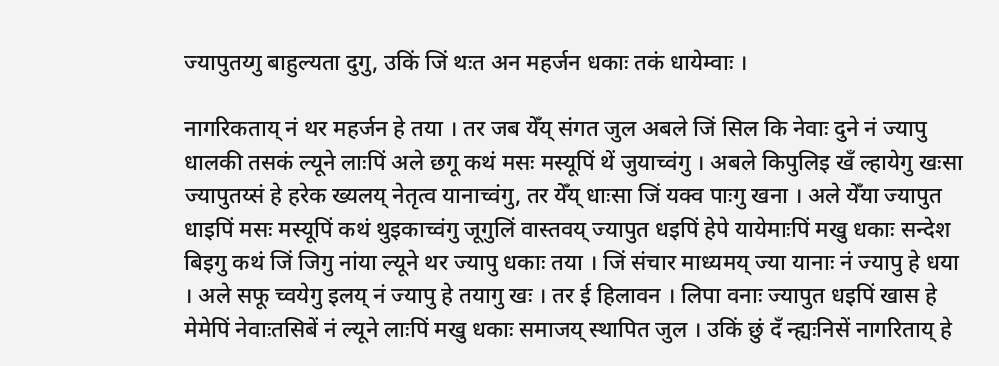ज्यापुतय्गु बाहुल्यता दुगु, उकिं जिं थःत अन महर्जन धकाः तकं धायेम्वाः ।

नागरिकताय् नं थर महर्जन हे तया । तर जब येँय् संगत जुल अबले जिं सिल कि नेवाः दुने नं ज्यापु धालकी तसकं ल्यूने लाःपिं अले छगू कथं मसः मस्यूपिं थें जुयाच्वंगु । अबले किपुलिइ खँ ल्हायेगु खःसा ज्यापुतय्सं हे हरेक ख्यलय् नेतृत्व यानाच्वंगु, तर येँय् धाःसा जिं यक्व पाःगु खना । अले येँया ज्यापुत धाइपिं मसः मस्यूपिं कथं थुइकाच्वंगु जूगुलिं वास्तवय् ज्यापुत धइपिं हेपे यायेमाःपिं मखु धकाः सन्देश बिइगु कथं जिं जिगु नांया ल्यूने थर ज्यापु धकाः तया । जिं संचार माध्यमय् ज्या यानाः नं ज्यापु हे धया । अले सफू च्वयेगु इलय् नं ज्यापु हे तयागु खः । तर ई हिलावन । लिपा वनाः ज्यापुत धइपिं खास हे मेमेपिं नेवाःतसिबें नं ल्यूने लाःपिं मखु धकाः समाजय् स्थापित जुल । उकिं छुं दँ न्ह्यःनिसें नागरिताय् हे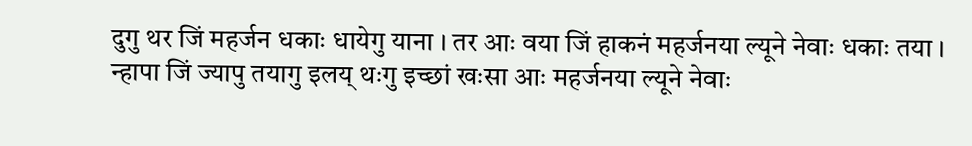दुगु थर जिं महर्जन धकाः धायेगु याना । तर आः वया जिं हाकनं महर्जनया ल्यूने नेवाः धकाः तया । न्हापा जिं ज्यापु तयागु इलय् थःगु इच्छां खःसा आः महर्जनया ल्यूने नेवाः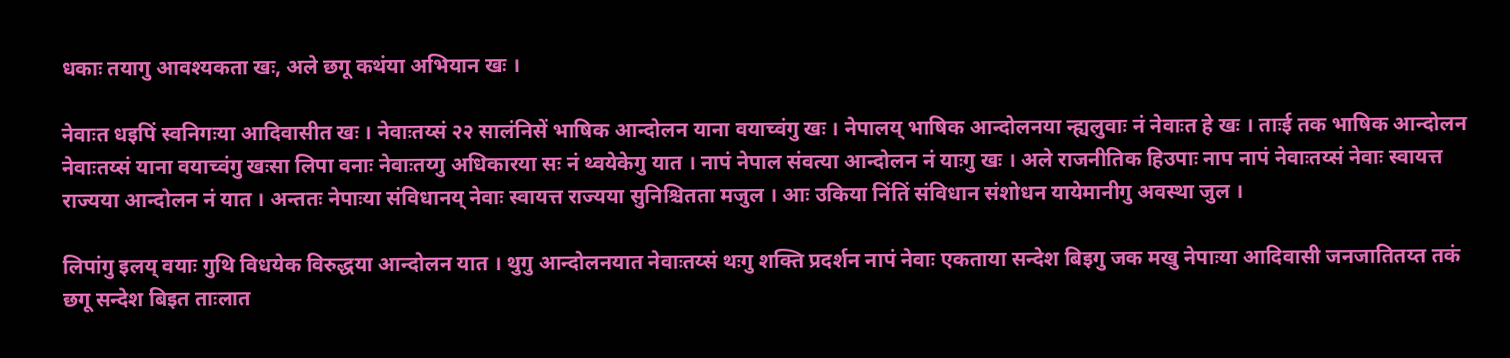धकाः तयागु आवश्यकता खः, अले छगू कथंया अभियान खः ।

नेवाःत धइपिं स्वनिगःया आदिवासीत खः । नेवाःतय्सं २२ सालंनिसें भाषिक आन्दोलन याना वयाच्वंगु खः । नेपालय् भाषिक आन्दोलनया न्ह्यलुवाः नं नेवाःत हे खः । ताःई तक भाषिक आन्दोलन नेवाःतय्सं याना वयाच्वंगु खःसा लिपा वनाः नेवाःतय्गु अधिकारया सः नं थ्वयेकेगु यात । नापं नेपाल संवत्या आन्दोलन नं याःगु खः । अले राजनीतिक हिउपाः नाप नापं नेवाःतय्सं नेवाः स्वायत्त राज्यया आन्दोलन नं यात । अन्ततः नेपाःया संविधानय् नेवाः स्वायत्त राज्यया सुनिश्चितता मजुल । आः उकिया निंतिं संविधान संशोधन यायेमानीगु अवस्था जुल ।

लिपांगु इलय् वयाः गुथि विधयेक विरुद्धया आन्दोलन यात । थुगु आन्दोलनयात नेवाःतय्सं थःगु शक्ति प्रदर्शन नापं नेवाः एकताया सन्देश बिइगु जक मखु नेपाःया आदिवासी जनजातितय्त तकं छगू सन्देश बिइत ताःलात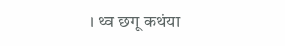। थ्व छगू कथंया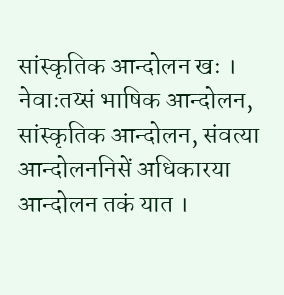सांस्कृतिक आन्दोलन खः । नेवाःतय्सं भाषिक आन्दोलन, सांस्कृतिक आन्दोलन, संवत्या आन्दोलननिसें अधिकारया आन्दोलन तकं यात ।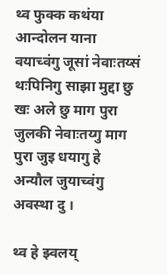थ्व फुक्क कथंया आन्दोलन याना वयाच्वंगु जूसां नेवाःतय्सं थःपिनिगु साझा मुद्दा छु खः अले छु माग पुरा जुलकी नेवाःतय्गु माग पुरा जुइ धयागु हे अन्यौल जुयाच्वंगु अवस्था दु ।

थ्व हे झ्वलय्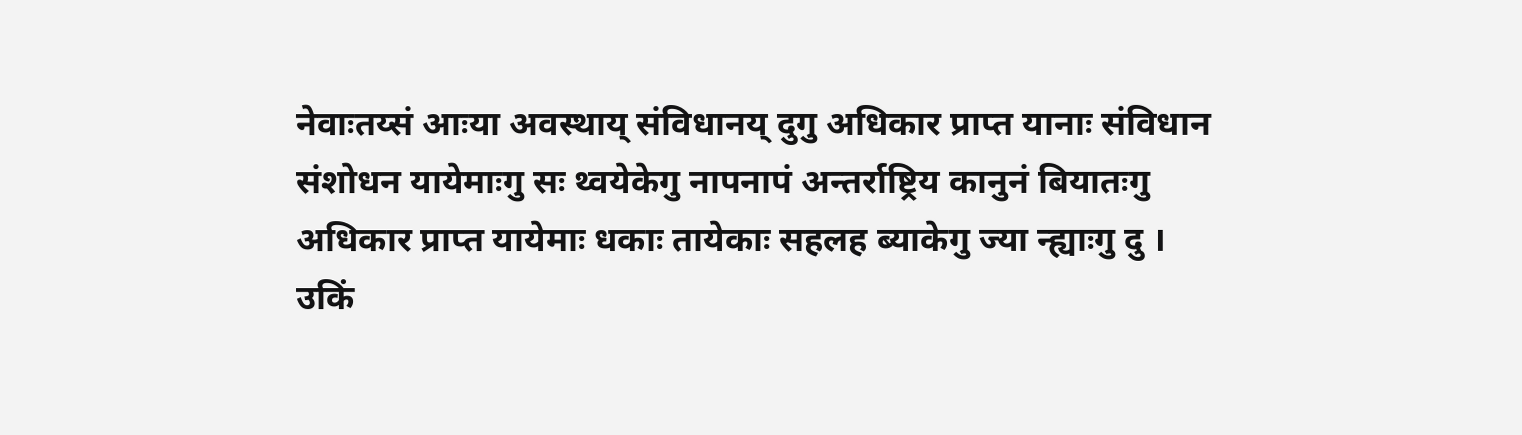नेवाःतय्सं आःया अवस्थाय् संविधानय् दुगु अधिकार प्राप्त यानाः संविधान संशोधन यायेमाःगु सः थ्वयेकेगु नापनापं अन्तर्राष्ट्रिय कानुनं बियातःगु अधिकार प्राप्त यायेमाः धकाः तायेकाः सहलह ब्याकेगु ज्या न्ह्याःगु दु । उकिं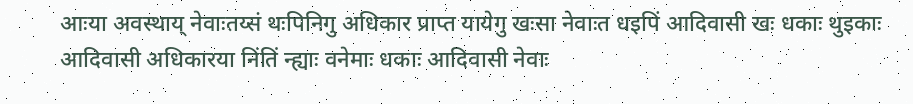आःया अवस्थाय् नेवाःतय्सं थःपिनिगु अधिकार प्राप्त यायेगु खःसा नेवाःत धइपिं आदिवासी खः धकाः थुइकाः आदिवासी अधिकारया निंतिं न्ह्याः वनेमाः धकाः आदिवासी नेवाः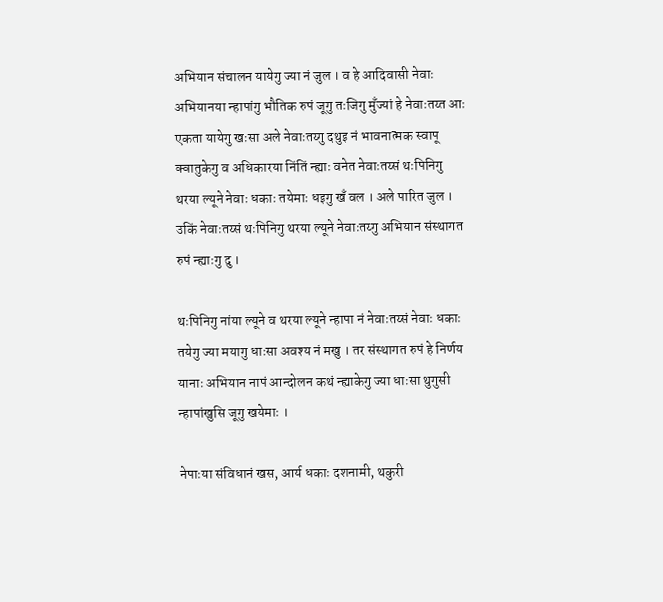अभियान संचालन यायेगु ज्या नं जुल । व हे आदिवासी नेवाः अभियानया न्हापांगु भौतिक रुपं जूगु तःजिगु मुँज्यां हे नेवाःतय्त आः एकता यायेगु खःसा अले नेवाःतय्गु दथुइ नं भावनात्मक स्वापू क्वातुकेगु व अधिकारया निंतिं न्ह्याः वनेत नेवाःतय्सं थःपिनिगु थरया ल्यूने नेवाः धकाः तयेमाः धइगु खँ वल । अले पारित जुल । उकिं नेवाःतय्सं थःपिनिगु थरया ल्यूने नेवाःतय्गु अभियान संस्थागत रुपं न्ह्याःगु दु ।

थःपिनिगु नांया ल्यूने व थरया ल्यूने न्हापा नं नेवाःतय्सं नेवाः धकाः तयेगु ज्या मयागु धाःसा अवश्य नं मखु । तर संस्थागत रुपं हे निर्णय यानाः अभियान नापं आन्दोलन कथं न्ह्याकेगु ज्या धाःसा थुगुसी न्हापांखुसि जूगु खयेमाः ।

नेपाःया संविधानं खस, आर्य धकाः दशनामी, थकुरी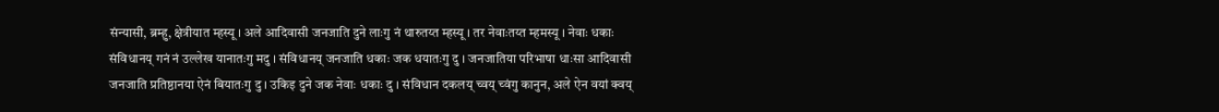संन्यासी, ब्रम्हु, क्षेत्रीयात म्हस्यू । अले आदिवासी जनजाति दुने लाःगु नं थारुतय्त म्हस्यू । तर नेवाःतय्त म्हमस्यू । नेवाः धकाः संविधानय् गनं नं उल्लेख यानातःगु मदु । संविधानय् जनजाति धकाः जक धयातःगु दु । जनजातिया परिभाषा धाःसा आदिवासी जनजाति प्रतिष्ठानया ऐनं बियातःगु दु । उकिइ दुने जक नेवाः धकाः दु । संविधान दकलय् च्वय् च्वंगु कानुन, अले ऐन वयां क्वय्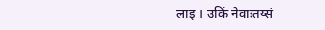लाइ । उकिं नेवाःतय्सं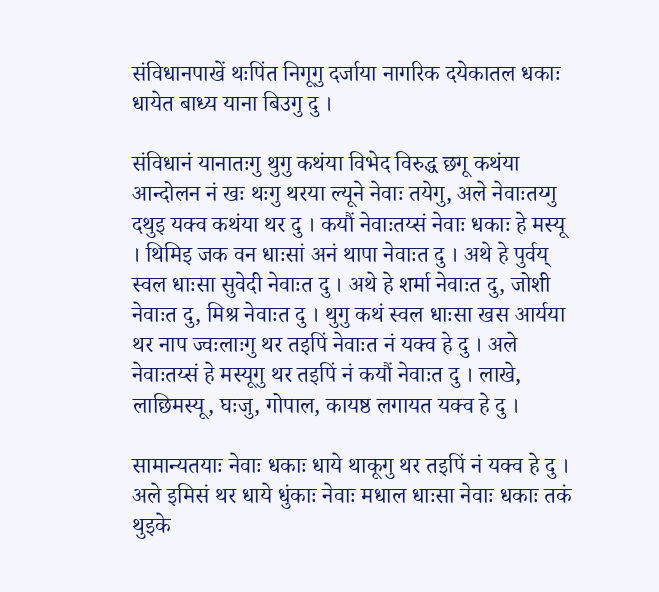संविधानपाखें थःपिंत निगूगु दर्जाया नागरिक दयेकातल धकाः धायेत बाध्य याना बिउगु दु ।

संविधानं यानातःगु थुगु कथंया विभेद विरुद्ध छगू कथंया आन्दोलन नं खः थःगु थरया ल्यूने नेवाः तयेगु, अले नेवाःतय्गु दथुइ यक्व कथंया थर दु । कयौं नेवाःतय्सं नेवाः धकाः हे मस्यू । थिमिइ जक वन धाःसां अनं थापा नेवाःत दु । अथे हे पुर्वय् स्वल धाःसा सुवेदी नेवाःत दु । अथे हे शर्मा नेवाःत दु, जोशी नेवाःत दु, मिश्र नेवाःत दु । थुगु कथं स्वल धाःसा खस आर्यया थर नाप ज्वःलाःगु थर तइपिं नेवाःत नं यक्व हे दु । अले नेवाःतय्सं हे मस्यूगु थर तइपिं नं कयौं नेवाःत दु । लाखे, लाछिमस्यू, घःजु, गोपाल, कायष्ठ लगायत यक्व हे दु ।

सामान्यतयाः नेवाः धकाः धाये थाकूगु थर तइपिं नं यक्व हे दु । अले इमिसं थर धाये धुंकाः नेवाः मधाल धाःसा नेवाः धकाः तकं थुइके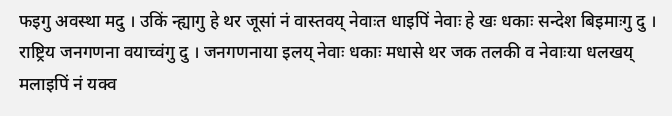फइगु अवस्था मदु । उकिं न्ह्यागु हे थर जूसां नं वास्तवय् नेवाःत धाइपिं नेवाः हे खः धकाः सन्देश बिइमाःगु दु । राष्ट्रिय जनगणना वयाच्वंगु दु । जनगणनाया इलय् नेवाः धकाः मधासे थर जक तलकी व नेवाःया धलखय् मलाइपिं नं यक्व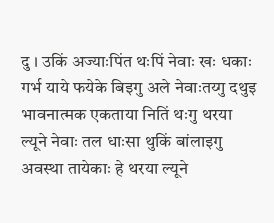दु । उकिं अज्याःपिंत थःपिं नेवाः खः धकाः गर्भ याये फयेके बिइगु अले नेवाःतय्गु दथुइ भावनात्मक एकताया नितिं थःगु थरया ल्यूने नेवाः तल धाःसा थुकिं बांलाइगु अवस्था तायेकाः हे थरया ल्यूने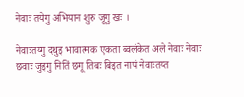नेवाः तयेगु अभियान शुरु जूगु खः ।

नेवाःतय्गु दथुइ भावात्मक एकता ब्वलंकेत अले नेवाः नेवाः छवाः जुइगु नितिं छगू तिबः बिइत नापं नेवाःतय्त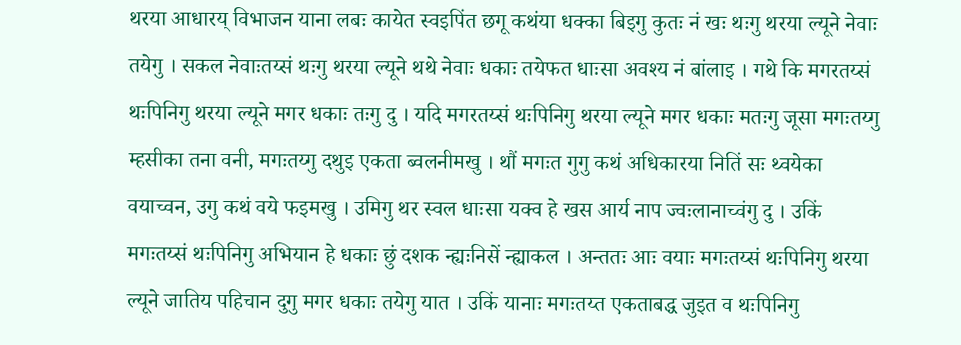थरया आधारय् विभाजन याना लबः कायेत स्वइपिंत छगू कथंया धक्का बिइगु कुतः नं खः थःगु थरया ल्यूने नेवाः तयेगु । सकल नेवाःतय्सं थःगु थरया ल्यूने थथे नेवाः धकाः तयेफत धाःसा अवश्य नं बांलाइ । गथे कि मगरतय्सं थःपिनिगु थरया ल्यूने मगर धकाः तःगु दु । यदि मगरतय्सं थःपिनिगु थरया ल्यूने मगर धकाः मतःगु जूसा मगःतय्गु म्हसीका तना वनी, मगःतय्गु दथुइ एकता ब्वलनीमखु । थौं मगःत गुगु कथं अधिकारया नितिं सः थ्वयेका वयाच्वन, उगु कथं वये फइमखु । उमिगु थर स्वल धाःसा यक्व हे खस आर्य नाप ज्वःलानाच्वंगु दु । उकिं मगःतय्सं थःपिनिगु अभियान हे धकाः छुं दशक न्ह्यःनिसें न्ह्याकल । अन्ततः आः वयाः मगःतय्सं थःपिनिगु थरया ल्यूने जातिय पहिचान दुगु मगर धकाः तयेगु यात । उकिं यानाः मगःतय्त एकताबद्ध जुइत व थःपिनिगु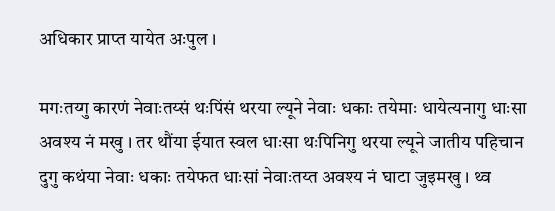अधिकार प्राप्त यायेत अःपुल ।

मगःतय्गु कारणं नेवाःतय्सं थःपिंसं थरया ल्यूने नेवाः धकाः तयेमाः धायेत्यनागु धाःसा अवश्य नं मखु । तर थौंया ईयात स्वल धाःसा थःपिनिगु थरया ल्यूने जातीय पहिचान दुगु कथंया नेवाः धकाः तयेफत धाःसां नेवाःतय्त अवश्य नं घाटा जुइमखु । थ्व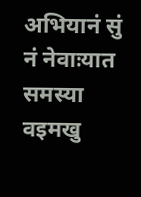अभियानं सुं नं नेवाःयात समस्या वइमखु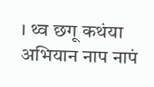। थ्व छगू कथंया अभियान नाप नापं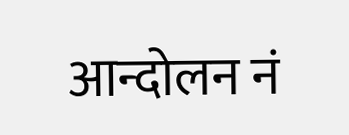आन्दोलन नं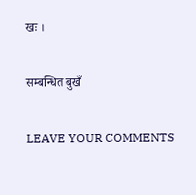खः ।

सम्बन्धित बुखँ

LEAVE YOUR COMMENTS